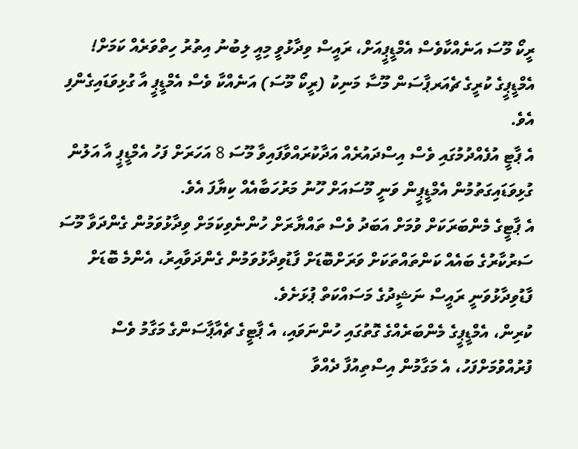ރީކޯ މޫސަ އަނެއްކާވެސް އެމްޑީޕީއަށް، ރައީސް ވިދާޅުވީ މިއީ ލިބުނު އިތުރު ހިތްވަރެއް ކަމަށް!
އެމްޑީޕީގެ ކުރީގެ ޗެއަރޕާސަން މޫސާ މަނިކު (ރީކޯ މޫސަ) އަނެއްކާ ވެސް އެމްޑީޕީ އާ ގުޅިވަޑައިގެންފި އެވެ.
އެ ޕާޓީ އުފެއްދުމުގައި ވެސް އިސްދައުރެއް އަދާކުރައްވާފައިވާ މޫސަ 8 އަހަރަށް ފަހު އެމްޑީޕީ އާ އަލުން ގުޅިވަޑައިގަތުމުން އެމްޑީޕީން ވަނީ މޫސައަށް ހޫނު މަރުހަބާއެއް ކިޔާފަ އެވެ.
އެ ޕާޓީގެ މެންބަރަކަށް ވުމަށް އަބަދު ވެސް ތައްޔާރަށް ހުންނެވިކަމަށް ވިދާޅުވަމުން ގެންދަވާ މޫސަ ސަރުކާރުގެ ބައެއް ކަންތައްތަކަށް ވަރަށްބޮޑަށް ފާޑުވިދާޅުވަމުން ގެންދަވާއިރު، އެންމެ ބޮޑަށް ފާޑުވިދާޅުވަނީ ރައީސް ނަޝީދުގެ މަސައްކަތް ޕުޅަށެވެ.
ކުރިން، އެމްޑީޕީގެ މެންބަރެއްގެ ގޮތުގައި ހުންނަވައި، އެ ޕާޓީގެ ޗެއާޕާސަންގެ މަގާމު ވެސް ފުރުއްވުމަށްފަހު، އެ މަގާމުން އިސްތިއުފާ ދެއްވާ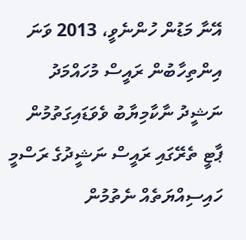އޭނާ މަޑުން ހުންނެވީ، 2013 ވަނަ އިންތިހާބުން ރައީސް މުހައްމަދު ނަޝީދު ނާކާމިޔާބު ވެވަޑައިގަތުމުން ޕާޓީ ތެރޭގައި ރައީސް ނަޝީދުގެ ރަސްމީ ހައިސިއްޔަތެއް ނެތުމުން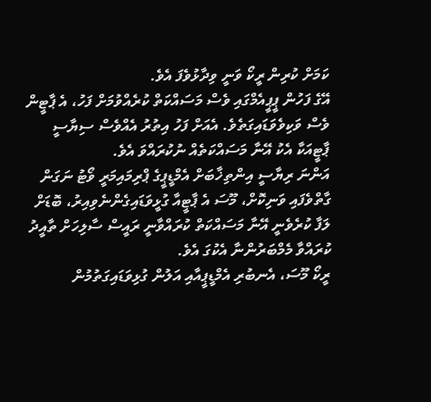ކަމަށް ކުރިން ރީކޯ ވަނީ ވިދާޅުވެފަ އެވެ.
އޭގެ ފަހުން ޕީޕީއެމްގައި ވެސް މަސައްކަތް ކުރެއްވުމަށް ފަހު، އެ ޕާޓީން ވެސް ވަކިވެވަޑައިގަތެވެ. އެއަށް ފަހު އިތުރު އެއްވެސް ސިޔާސީ ޕާޓީއަކާ އެކު އޭނާ މަސައްކަތެއް ނުކުރައްވަ އެވެ.
އަންނަ ރިޔާސީ އިންތިޚާބަށް އެމްޑީޕީގެ ޕްރިމައިމަރީ ވޯޓު ނަގަން ގާތްވެފައި ވަނިކޮށް، މޫސަ އެ ޕާޓީއާ ގުޅީވަޑައިގެންނެވިއިރު، ބޮޑަށް ލަފާ ކުރެވެނީ އޭނާ މަސައްކަތް ކުރައްވާނީ ރައީސް ސާލިހަށް ތާއީދު ކުރައްވާ މެމްބަރުންނާ އެކުގަ އެވެ.
ރީކޯ މޫސަ، އެނބުރި އެމްޑީޕީއާއި އަލުން ގުޅިވަޑައިގަތުމުން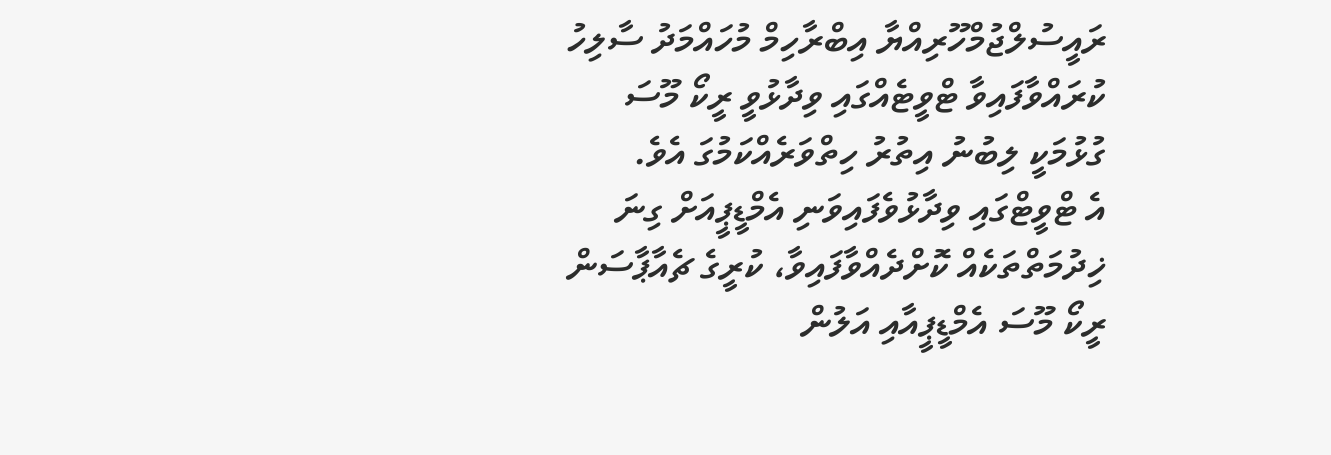ރައީސުލްޖުމްހޫރިއްޔާ އިބްރާހިމް މުހައްމަދު ސާލިހު ކުރައްވާފައިވާ ޓްވީޓެއްގައި ވިދާޅުވީ ރީކޯ މޫސަ ގުޅުމަކީ ލިބުނު އިތުރު ހިތްވަރެއްކަމުގަ އެވެ.
އެ ޓްވީޓްގައި ވިދާޅުވެފައިވަނި އެމްޑީޕީއަށް ގިނަ ޚިދުމަތްތަކެއް ކޮށްދެއްވާފައިވާ، ކުރީގެ ޗެއާޕާސަން ރީކޯ މޫސަ އެމްޑީޕީއާއި އަލުން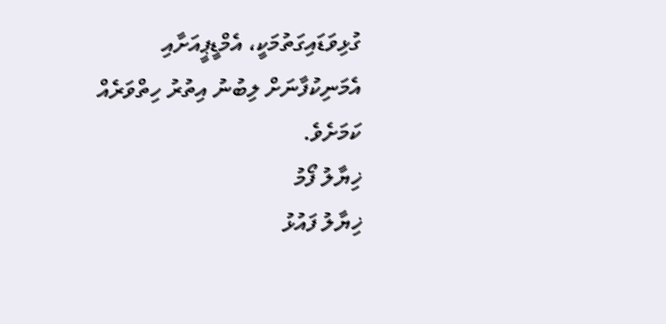ގުޅިވަޑައިގަތުމަކީ، އެމްޑީޕީއަށާއި އެމަނިކުފާނަށް ލިބުނު އިތުރު ހިތްވަރެއް ކަމަށެވެ.
ޚިޔާލު ފޯމު
ޚިޔާލު ފައުޅު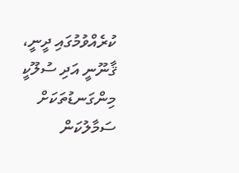ކުރެއްވުމުގައި ދީނީ، ޤާނޫނީ އަދި ސުލޫކީ މިންގަނޑުތަކަށް ސަމާލުކަން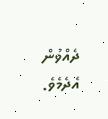ދެއްވުން އެދެމެވެ.